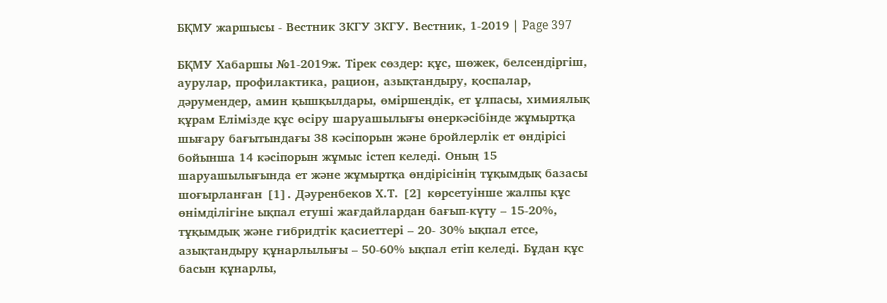БҚМУ жаршысы - Вестник ЗКГУ ЗКГУ. Вестник, 1-2019 | Page 397

БҚМУ Хабаршы №1-2019ж. Тірек сөздер: құс, шөжек, белсендіргіш, аурулар, профилактика, рацион, азықтандыру, қоспалар, дәрумендер, амин қышқылдары, өміршеңдік, ет ұлпасы, химиялық құрам Елімізде құс өсіру шаруашылығы өнеркәсібінде жұмыртқа шығару бағытындағы 38 кәсіпорын және бройлерлік ет өндірісі бойынша 14 кәсіпорын жұмыс істеп келеді. Оның 15 шаруашылығында ет және жұмыртқа өндірісінің тұқымдық базасы шоғырланған [1]. Дәуренбеков Х.Т. [2] көрсетуінше жалпы құс өнімділігіне ықпал етуші жағдайлардан бағып-күту – 15-20%, тұқымдық және гибридтік қасиеттері – 20- 30% ықпал етсе, азықтандыру құнарлылығы – 50-60% ықпал етіп келеді. Бұдан құс басын құнарлы,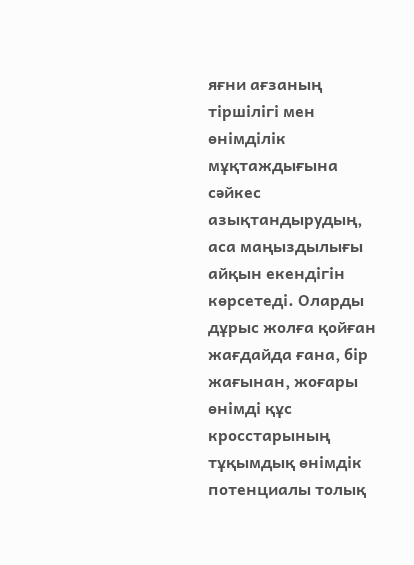яғни ағзаның тіршілігі мен өнімділік мұқтаждығына сәйкес азықтандырудың, аса маңыздылығы айқын екендігін көрсетеді. Оларды дұрыс жолға қойған жағдайда ғана, бір жағынан, жоғары өнімді құс кросстарының тұқымдық өнімдік потенциалы толық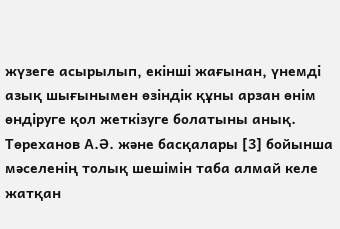жүзеге асырылып, екінші жағынан, үнемді азық шығынымен өзіндік құны арзан өнім өндіруге қол жеткізуге болатыны анық. Төреханов А.Ә. және басқалары [3] бойынша мәселенің толық шешімін таба алмай келе жатқан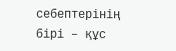себептерінің бірі – құс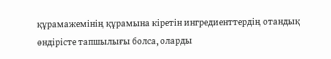құрамажемінің құрамына кіретін ингредиенттердің отандық өндірісте тапшылығы болса, оларды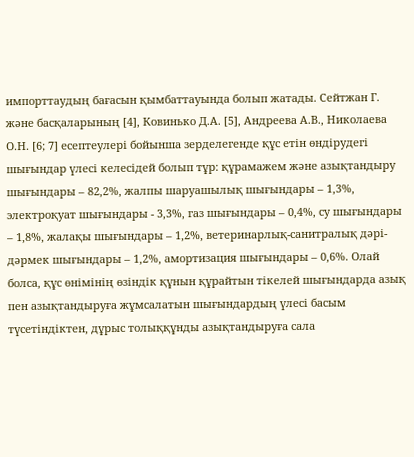импорттаудың бағасын қымбаттауында болып жатады. Сейтжан Г. және басқаларының [4], Ковинько Д.А. [5], Андреева А.В., Николаева О.Н. [6; 7] есептеулері бойынша зерделегенде құс етін өндірудегі шығындар үлесі келесідей болып тұр: құрамажем және азықтандыру шығындары – 82,2%, жалпы шаруашылық шығындары – 1,3%, электроқуат шығындары - 3,3%, газ шығындары – 0,4%, су шығындары – 1,8%, жалақы шығындары – 1,2%, ветеринарлық-санитралық дәрі-дәрмек шығындары – 1,2%, амортизация шығындары – 0,6%. Олай болса, құс өнімінің өзіндік құнын құрайтын тікелей шығындарда азық пен азықтандыруға жұмсалатын шығындардың үлесі басым түсетіндіктен, дұрыс толыққұнды азықтандыруға сала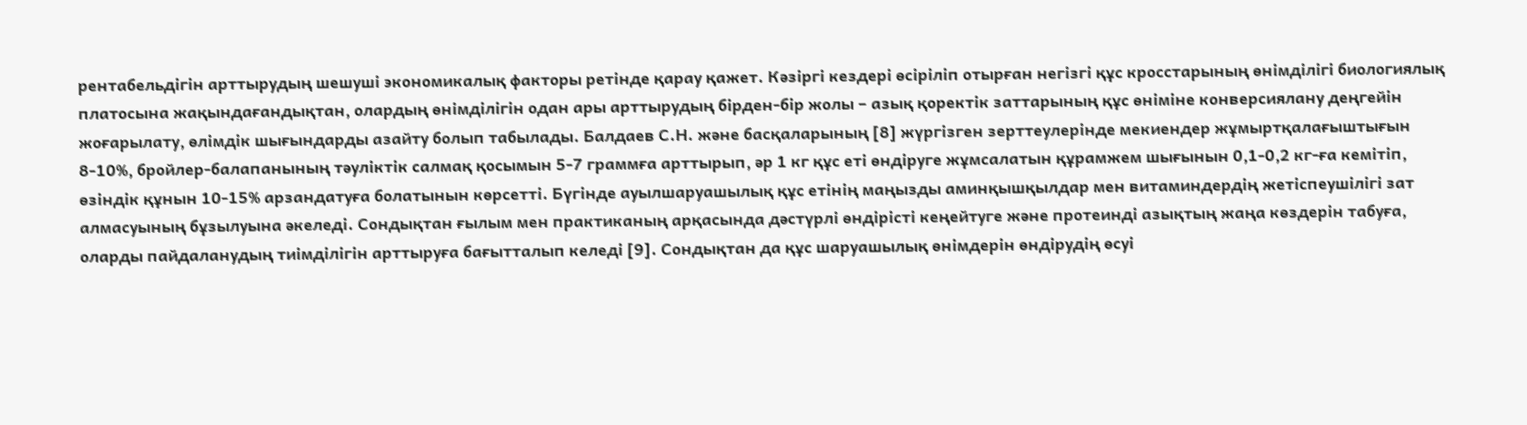рентабельдігін арттырудың шешуші экономикалық факторы ретінде қарау қажет. Кәзіргі кездері өсіріліп отырған негізгі құс кросстарының өнімділігі биологиялық платосына жақындағандықтан, олардың өнімділігін одан ары арттырудың бірден-бір жолы – азық қоректік заттарының құс өніміне конверсиялану деңгейін жоғарылату, өлімдік шығындарды азайту болып табылады. Балдаев С.Н. және басқаларының [8] жүргізген зерттеулерінде мекиендер жұмыртқалағыштығын 8-10%, бройлер-балапанының тәуліктік салмақ қосымын 5-7 граммға арттырып, әр 1 кг құс еті өндіруге жұмсалатын құрамжем шығынын 0,1-0,2 кг-ға кемітіп, өзіндік құнын 10-15% арзандатуға болатынын көрсетті. Бүгінде ауылшаруашылық құс етінің маңызды аминқышқылдар мен витаминдердің жетіспеушілігі зат алмасуының бұзылуына әкеледі. Сондықтан ғылым мен практиканың арқасында дәстүрлі өндірісті кеңейтуге және протеинді азықтың жаңа көздерін табуға, оларды пайдаланудың тиімділігін арттыруға бағытталып келеді [9]. Сондықтан да құс шаруашылық өнімдерін өндірудің өсуі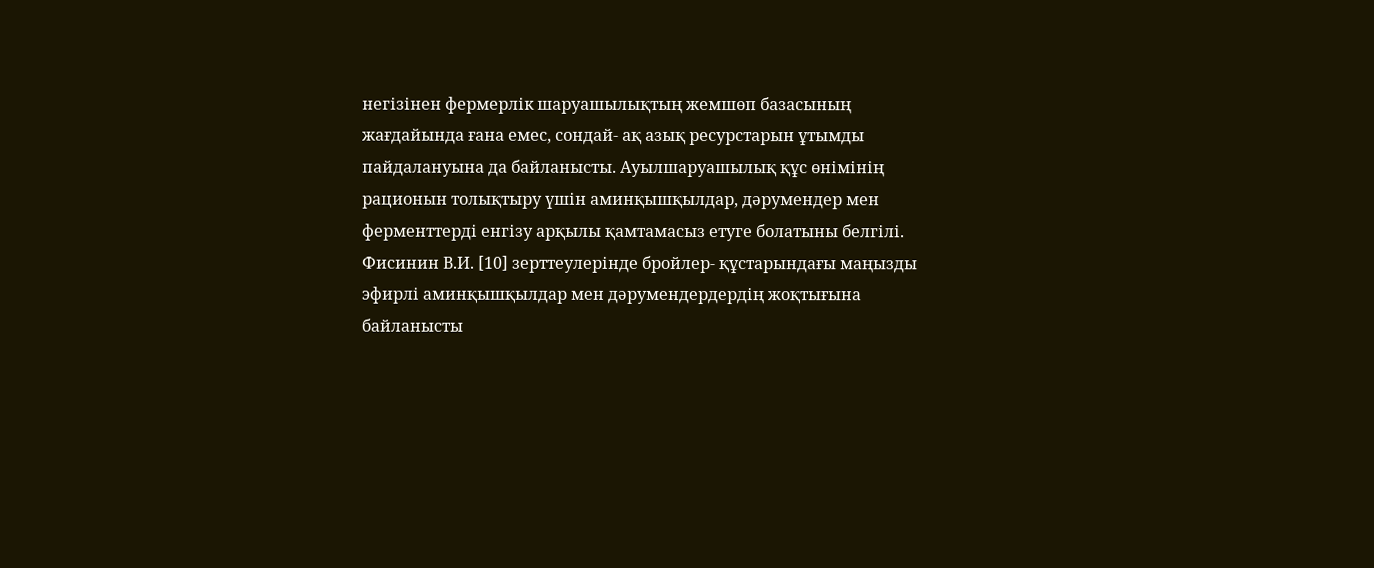негізінен фермерлік шаруашылықтың жемшөп базасының жағдайында ғана емес, сондай- ақ азық ресурстарын ұтымды пайдалануына да байланысты. Ауылшаруашылық құс өнімінің рационын толықтыру үшін аминқышқылдар, дәрумендер мен ферменттерді енгізу арқылы қамтамасыз етуге болатыны белгілі. Фисинин В.И. [10] зерттеулерінде бройлер- құстарындағы маңызды эфирлі аминқышқылдар мен дәрумендердердің жоқтығына байланысты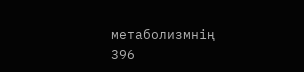метаболизмнің 396